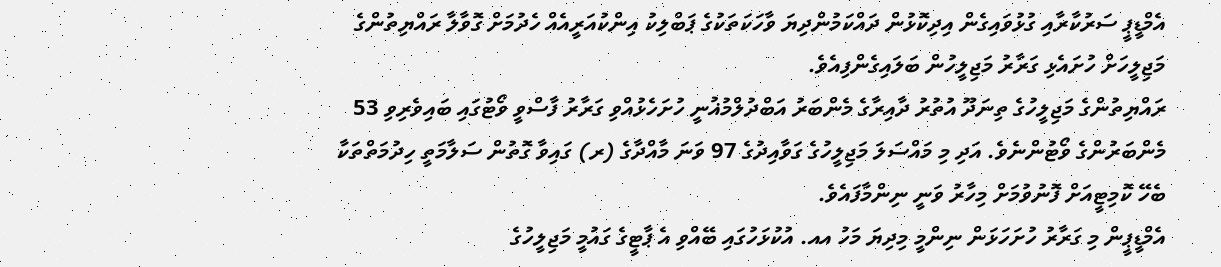އެމްޑީޕީ ސަރުކާރާއި ގުޅުވައިގެން އިދިކޮޅުން ދައްކަމުންދިޔަ ވާހަކަތަކުގެ ޕަބްލިކު އިންކުއަރީއެއް ހެދުމަށް ގޮވާލާ ރައްޔިތުންގެ މަޖިލީހަށް ހުށައެޅި ގަރާރު މަޖިލީހުން ބަލައިގެންފިއެވެ.
ރައްޔިތުންގެ މަޖިލީހުގެ ތިނަދޫ އުތުރު ދާއިރާގެ މެންބަރު އަބްދުލްމުޣުނީ ހުށަހެޅުއްވި ގަރާރު ފާސްވީ ވޯޓުގައި ބައިވެރިވި 53 މެންބަރުންގެ ވޯޓުންނެވެ. އަދި މި މައްސަލަ މަޖިލީހުގެ ގަވާއިދުގެ 97 ވަނަ މާއްދާގެ (ރ) ގައިވާ ގޮތުން ސަލާމަތީ ހިދުމަތްތަކާ ބެހޭ ކޮމިޓީއަށް ފޮނުވުމަށް މިހާރު ވަނީ ނިންމާފައެވެ.
އެމްޑީޕީން މި ގަރާރު ހުށަހަޅަން ނިންމީ މިދިޔަ މަހު އއ. އުކުޅަހުގައި ބޭއްވި އެ ޕާޓީގެ ގައުމީ މަޖިލީހުގެ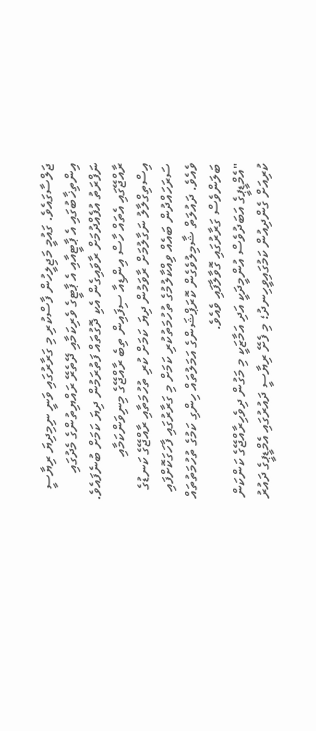ޖަލްސާގައެވެ. ގައުމީ މަޖިލީހުން ފާސްކުރި މި ގަރާރުގައި ވަނީ ނިމިދިޔަ ރިޔާސީ އިންތިޚާބުގައި އެ ޕާޓީއާއި އެ ޕާޓީގެ ވެރިކަމާއި ދޭތެރޭ ރައްޔިތުންގެ މެދުގައި ނަފްރަތު އުފެއްދުމަށް ރާވައިގެން އެކި ދޮގުތައް ފަތުރަމުން ދިޔަ ކަމަށް ބުނެފައެވެ.
ރާއްޖޭގައި އެތައް ހާސް އިންޑިއާ ސިފައިން ތިބެ ރާއްޖޭގެ މިނިވަންކަމާއި އިސްތިގްލާލު ނަގާލުމަށް ރާވަމުން ދިޔަ ކަމަށް ކުރި ތުހުމަތާއި ރާއްޖޭގެ ކަނޑުގެ ސަރަހައްދުން ބައެއް ވިއްކާލުމުގެ ތުހުމަތުކުރި ކަމަށް މި ގަރާރުގައި ފާހަގަކޮށްފައި ވެއެވެ. ދައުލަތް ޝާމިލުވެގެން ކޮރަޕްޝަންގެ އަމަލުތައް ހިންގި ކަމުގެ ތުހުމަތުތައް ބަލަންވެސް ގަރާރުގައި ގޮވާލާފައި ވެއެވެ.
"އެމްޑީޕީގެ އަބަދުވެސް އުންމީދަކީ އަދި އަމާޒަކީ މި މަގުން ދިވެހިރާއްޖޭގެ ކަންކަން ކުރިއަށް ގެންދިއުން ކަމުގައިވީހިނދު؛ މި ފެށޭ ރިޔާސީ ދައުރުގައި އެމްޑީޕީގެ ދައުރު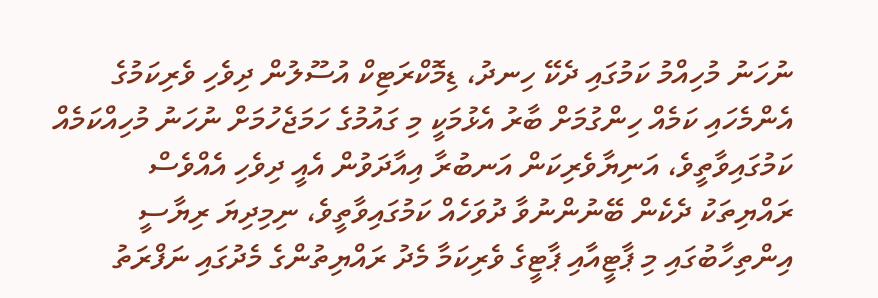ނުހަނު މުހިއްމު ކަމުގައި ދެކޭ ހިނދު، ޑިމޮކްރަޓިކް އުސޫލުން ދިވެހި ވެރިކަމުގެ އެންމެހައި ކަމެއް ހިންގުމަށް ބާރު އެޅުމަކީ މި ގައުމުގެ ހަމަޖެހުމަށް ނުހަނު މުހިއްކަމެއް ކަމުގައިވާތީވެ، އަނިޔާވެރިކަން އަނބުރާ އިއާދަވުން އެއީ ދިވެހި އެއްވެސް ރައްޔިތަކު ދެކެން ބޭނުންނުވާ ދުވަހެއް ކަމުގައިވާތީވެ، ނިމިދިޔަ ރިޔާސީ އިންތިހާބުގައި މި ޕާޓީއާއި ޕާޓީގެ ވެރިކަމާ މެދު ރައްޔިތުންގެ މެދުގައި ނަފްރަތު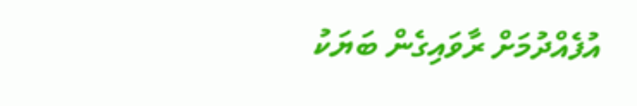އުފެއްދުމަށް ރާވައިގެން ބަޔަކު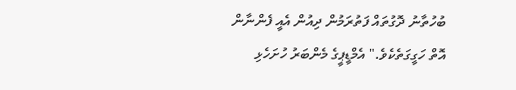ބުހުތާނު ދޮގުތައް ފަތުރަމުން ދިއުން އެއީ ފެންނާން އޮތް ހަގީގަތެކެވެ." އެމްޑީޕީގެ މެންބަރު ހުށަހެޅި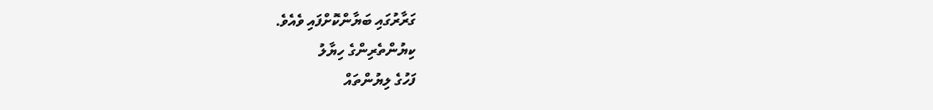ގަރާރުގައި ބަޔާންކޮށްފައި ވެއެވެ.
ކިޔުންތެރިންގެ ހިޔާލު
ފަހުގެ ލިޔުންތައް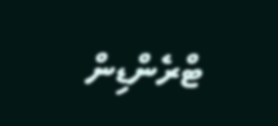ޓްރެންޑިން